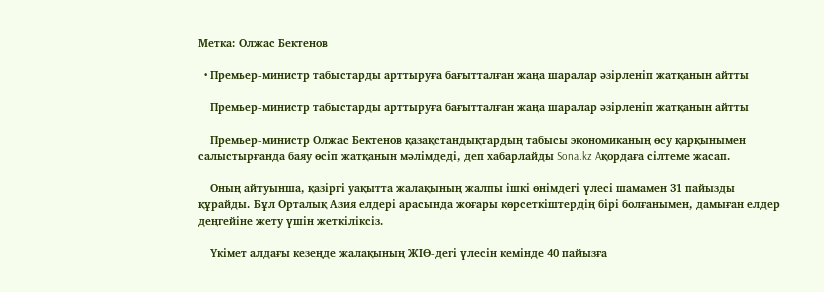Метка: Олжас Бектенов

  • Премьер-министр табыстарды арттыруға бағытталған жаңа шаралар әзірленіп жатқанын айтты

    Премьер-министр табыстарды арттыруға бағытталған жаңа шаралар әзірленіп жатқанын айтты

    Премьер-министр Олжас Бектенов қазақстандықтардың табысы экономиканың өсу қарқынымен салыстырғанда баяу өсіп жатқанын мәлімдеді, деп хабарлайды Sona.kz Aқордаға сілтеме жасап.

    Оның айтуынша, қазіргі уақытта жалақының жалпы ішкі өнімдегі үлесі шамамен 31 пайызды құрайды. Бұл Орталық Азия елдері арасында жоғары көрсеткіштердің бірі болғанымен, дамыған елдер деңгейіне жету үшін жеткіліксіз.

    Үкімет алдағы кезеңде жалақының ЖІӨ-дегі үлесін кемінде 40 пайызға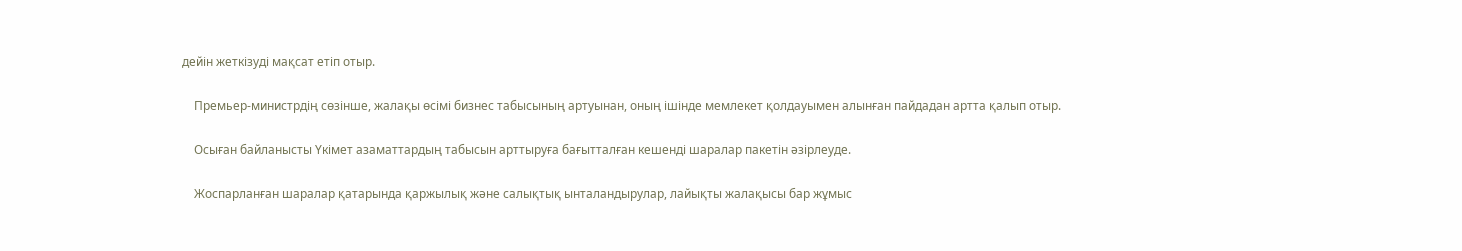дейін жеткізуді мақсат етіп отыр.

    Премьер-министрдің сөзінше, жалақы өсімі бизнес табысының артуынан, оның ішінде мемлекет қолдауымен алынған пайдадан артта қалып отыр.

    Осыған байланысты Үкімет азаматтардың табысын арттыруға бағытталған кешенді шаралар пакетін әзірлеуде.

    Жоспарланған шаралар қатарында қаржылық және салықтық ынталандырулар, лайықты жалақысы бар жұмыс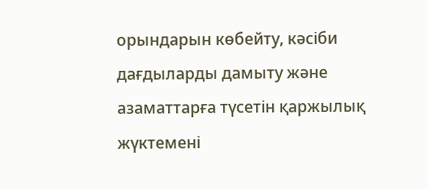орындарын көбейту, кәсіби дағдыларды дамыту және азаматтарға түсетін қаржылық жүктемені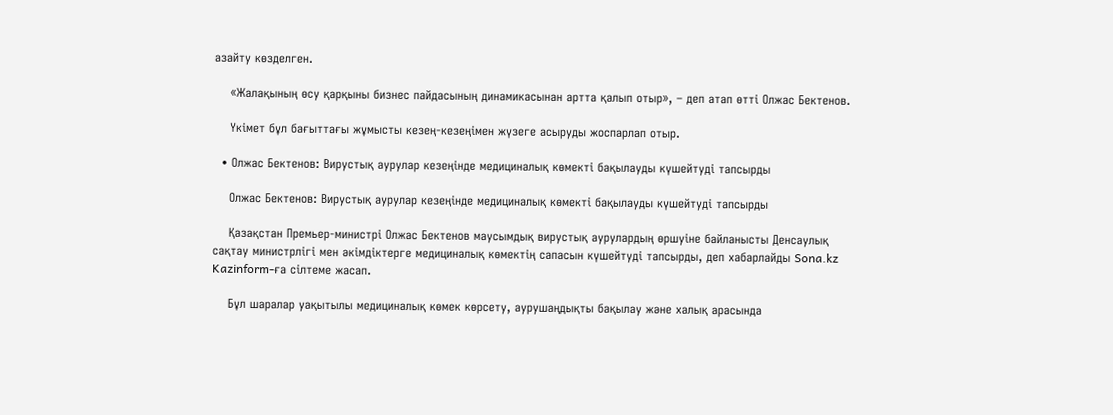азайту көзделген.

    «Жалақының өсу қарқыны бизнес пайдасының динамикасынан артта қалып отыр», – деп атап өтті Олжас Бектенов.

    Үкімет бұл бағыттағы жұмысты кезең-кезеңімен жүзеге асыруды жоспарлап отыр.

  • Олжас Бектенов: Вирустық аурулар кезеңінде медициналық көмекті бақылауды күшейтуді тапсырды

    Олжас Бектенов: Вирустық аурулар кезеңінде медициналық көмекті бақылауды күшейтуді тапсырды

    Қазақстан Премьер-министрі Олжас Бектенов маусымдық вирустық аурулардың өршуіне байланысты Денсаулық сақтау министрлігі мен әкімдіктерге медициналық көмектің сапасын күшейтуді тапсырды, деп хабарлайды Sona.kz Kazinform-ға сілтеме жасап.

    Бұл шаралар уақытылы медициналық көмек көрсету, аурушаңдықты бақылау және халық арасында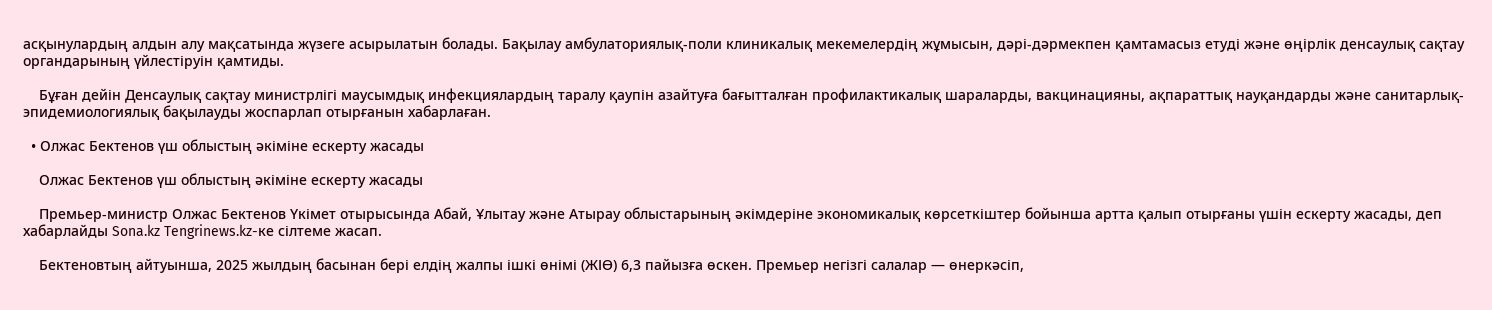асқынулардың алдын алу мақсатында жүзеге асырылатын болады. Бақылау амбулаториялық-поли клиникалық мекемелердің жұмысын, дәрі-дәрмекпен қамтамасыз етуді және өңірлік денсаулық сақтау органдарының үйлестіруін қамтиды.

    Бұған дейін Денсаулық сақтау министрлігі маусымдық инфекциялардың таралу қаупін азайтуға бағытталған профилактикалық шараларды, вакцинацияны, ақпараттық науқандарды және санитарлық-эпидемиологиялық бақылауды жоспарлап отырғанын хабарлаған.

  • Олжас Бектенов үш облыстың әкіміне ескерту жасады

    Олжас Бектенов үш облыстың әкіміне ескерту жасады

    Премьер-министр Олжас Бектенов Үкімет отырысында Абай, Ұлытау және Атырау облыстарының әкімдеріне экономикалық көрсеткіштер бойынша артта қалып отырғаны үшін ескерту жасады, деп хабарлайды Sona.kz Tengrinews.kz-ке сілтеме жасап.

    Бектеновтың айтуынша, 2025 жылдың басынан бері елдің жалпы ішкі өнімі (ЖІӨ) 6,3 пайызға өскен. Премьер негізгі салалар — өнеркәсіп,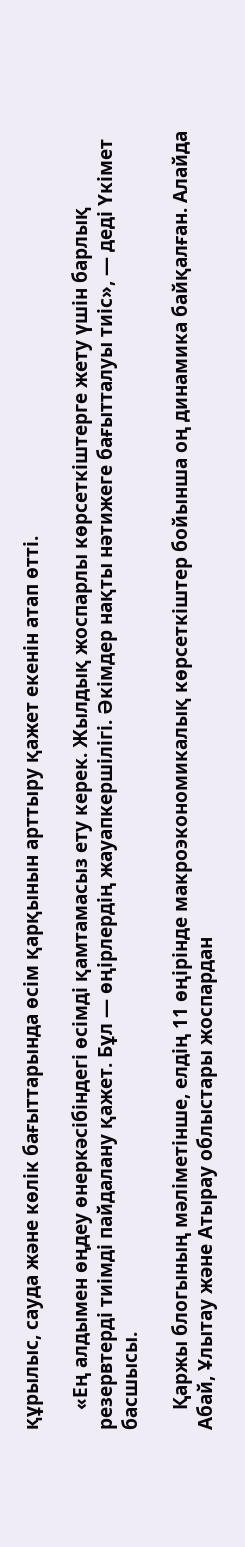құрылыс, сауда және көлік бағыттарында өсім қарқынын арттыру қажет екенін атап өтті.

    «Ең алдымен өңдеу өнеркәсібіндегі өсімді қамтамасыз ету керек. Жылдық жоспарлы көрсеткіштерге жету үшін барлық резервтерді тиімді пайдалану қажет. Бұл — өңірлердің жауапкершілігі. Әкімдер нақты нәтижеге бағытталуы тиіс», — деді Үкімет басшысы.

    Қаржы блогының мәліметінше, елдің 11 өңірінде макроэкономикалық көрсеткіштер бойынша оң динамика байқалған. Алайда Абай, Ұлытау және Атырау облыстары жоспардан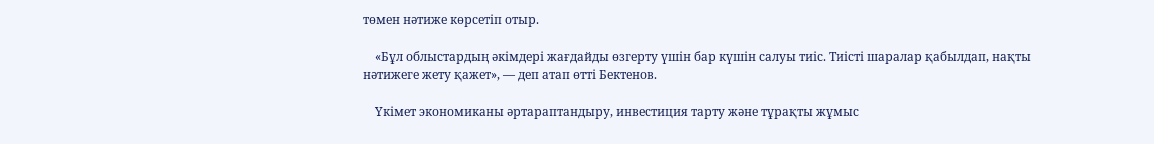төмен нәтиже көрсетіп отыр.

    «Бұл облыстардың әкімдері жағдайды өзгерту үшін бар күшін салуы тиіс. Тиісті шаралар қабылдап, нақты нәтижеге жету қажет», — деп атап өтті Бектенов.

    Үкімет экономиканы әртараптандыру, инвестиция тарту және тұрақты жұмыс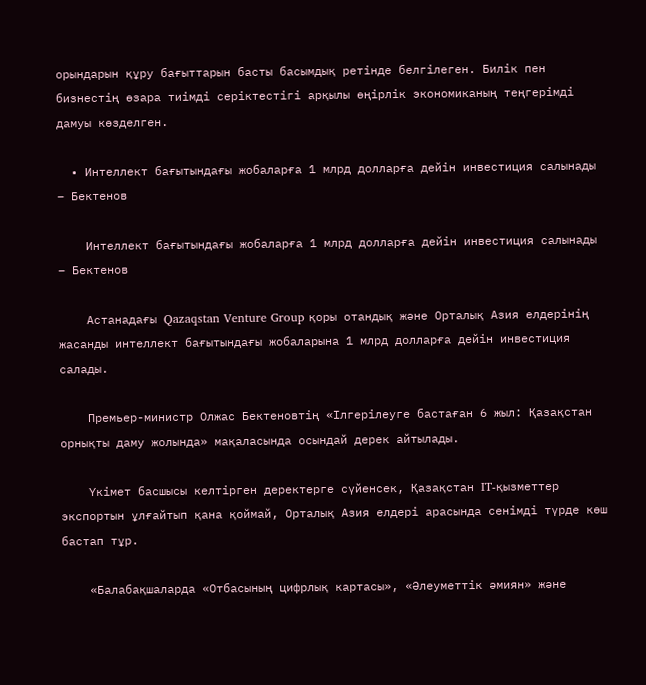орындарын құру бағыттарын басты басымдық ретінде белгілеген. Билік пен бизнестің өзара тиімді серіктестігі арқылы өңірлік экономиканың теңгерімді дамуы көзделген.

  • Интеллект бағытындағы жобаларға 1 млрд долларға дейін инвестиция салынады – Бектенов

    Интеллект бағытындағы жобаларға 1 млрд долларға дейін инвестиция салынады – Бектенов

    Астанадағы Qazaqstan Venture Group қоры отандық және Орталық Азия елдерінің жасанды интеллект бағытындағы жобаларына 1 млрд долларға дейін инвестиция салады.

    Премьер-министр Олжас Бектеновтің «Ілгерілеуге бастаған 6 жыл: Қазақстан орнықты даму жолында» мақаласында осындай дерек айтылады.

    Үкімет басшысы келтірген деректерге сүйенсек, Қазақстан IT-қызметтер экспортын ұлғайтып қана қоймай, Орталық Азия елдері арасында сенімді түрде көш бастап тұр.

    «Балабақшаларда «Отбасының цифрлық картасы», «Әлеуметтік әмиян» және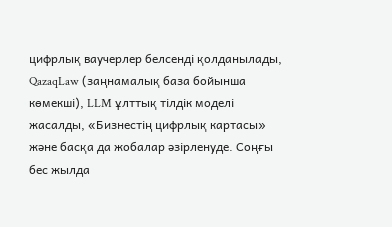цифрлық ваучерлер белсенді қолданылады, QazaqLaw (заңнамалық база бойынша көмекші), LLM ұлттық тілдік моделі жасалды, «Бизнестің цифрлық картасы» және басқа да жобалар әзірленуде. Соңғы бес жылда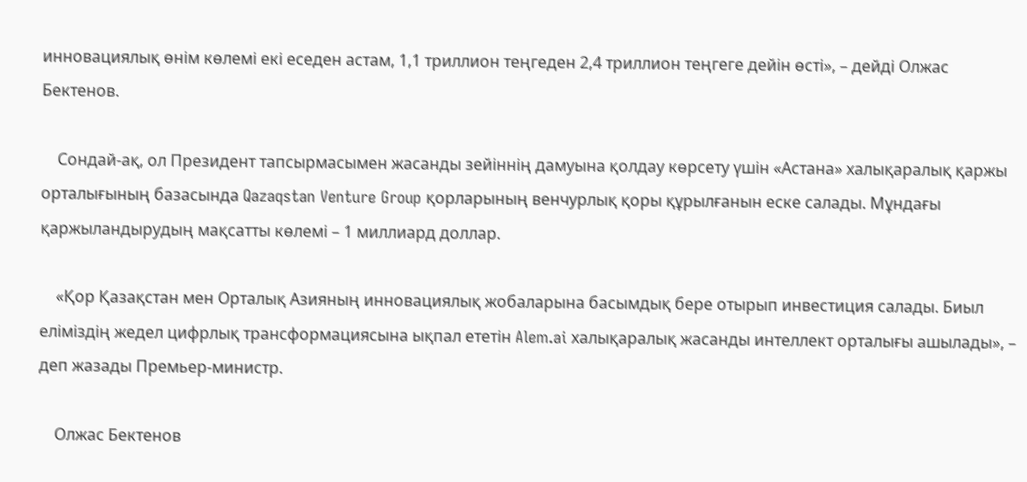инновациялық өнім көлемі екі еседен астам, 1,1 триллион теңгеден 2,4 триллион теңгеге дейін өсті», – дейді Олжас Бектенов.

    Сондай-ақ, ол Президент тапсырмасымен жасанды зейіннің дамуына қолдау көрсету үшін «Астана» халықаралық қаржы орталығының базасында Qazaqstan Venture Group қорларының венчурлық қоры құрылғанын еске салады. Мұндағы қаржыландырудың мақсатты көлемі – 1 миллиард доллар.

    «Қор Қазақстан мен Орталық Азияның инновациялық жобаларына басымдық бере отырып инвестиция салады. Биыл еліміздің жедел цифрлық трансформациясына ықпал ететін Alem.ai халықаралық жасанды интеллект орталығы ашылады», – деп жазады Премьер-министр.

    Олжас Бектенов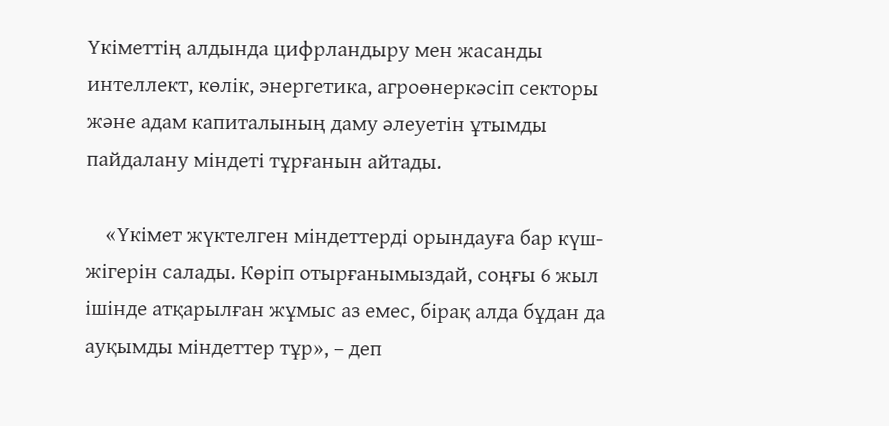Үкіметтің алдында цифрландыру мен жасанды интеллект, көлік, энергетика, агроөнеркәсіп секторы және адам капиталының даму әлеуетін ұтымды пайдалану міндеті тұрғанын айтады.

    «Үкімет жүктелген міндеттерді орындауға бар күш-жігерін салады. Көріп отырғанымыздай, соңғы 6 жыл ішінде атқарылған жұмыс аз емес, бірақ алда бұдан да ауқымды міндеттер тұр», – деп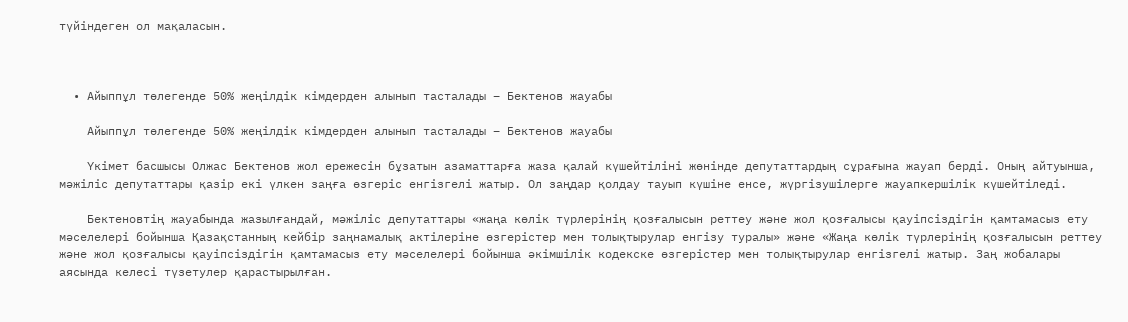түйіндеген ол мақаласын.



  • Айыппұл төлегенде 50% жеңілдік кімдерден алынып тасталады – Бектенов жауабы

    Айыппұл төлегенде 50% жеңілдік кімдерден алынып тасталады – Бектенов жауабы

    Үкімет басшысы Олжас Бектенов жол ережесін бұзатын азаматтарға жаза қалай күшейтіліні жөнінде депутаттардың сұрағына жауап берді. Оның айтуынша, мәжіліс депутаттары қазір екі үлкен заңға өзгеріс енгізгелі жатыр. Ол заңдар қолдау тауып күшіне енсе, жүргізушілерге жауапкершілік күшейтіледі.

    Бектеновтің жауабында жазылғандай, мәжіліс депутаттары «жаңа көлік түрлерінің қозғалысын реттеу және жол қозғалысы қауіпсіздігін қамтамасыз ету мәселелері бойынша Қазақстанның кейбір заңнамалық актілеріне өзгерістер мен толықтырулар енгізу туралы» және «Жаңа көлік түрлерінің қозғалысын реттеу және жол қозғалысы қауіпсіздігін қамтамасыз ету мәселелері бойынша әкімшілік кодекске өзгерістер мен толықтырулар енгізгелі жатыр. Заң жобалары аясында келесі түзетулер қарастырылған.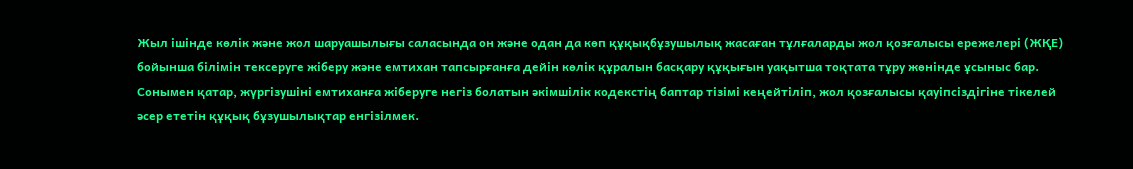Жыл ішінде көлік және жол шаруашылығы саласында он және одан да көп құқықбұзушылық жасаған тұлғаларды жол қозғалысы ережелері (ЖҚЕ) бойынша білімін тексеруге жіберу және емтихан тапсырғанға дейін көлік құралын басқару құқығын уақытша тоқтата тұру жөнінде ұсыныс бар. Сонымен қатар, жүргізушіні емтиханға жіберуге негіз болатын әкімшілік кодекстің баптар тізімі кеңейтіліп, жол қозғалысы қауіпсіздігіне тікелей әсер ететін құқық бұзушылықтар енгізілмек.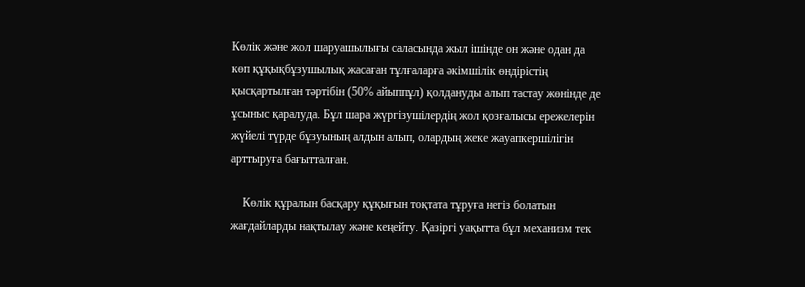Көлік және жол шаруашылығы саласында жыл ішінде он және одан да көп құқықбұзушылық жасаған тұлғаларға әкімшілік өндірістің қысқартылған тәртібін (50% айыппұл) қолдануды алып тастау жөнінде де ұсыныс қаралуда. Бұл шара жүргізушілердің жол қозғалысы ережелерін жүйелі түрде бұзуының алдын алып, олардың жеке жауапкершілігін арттыруға бағытталған.

    Көлік құралын басқару құқығын тоқтата тұруға негіз болатын жағдайларды нақтылау және кеңейту. Қазіргі уақытта бұл механизм тек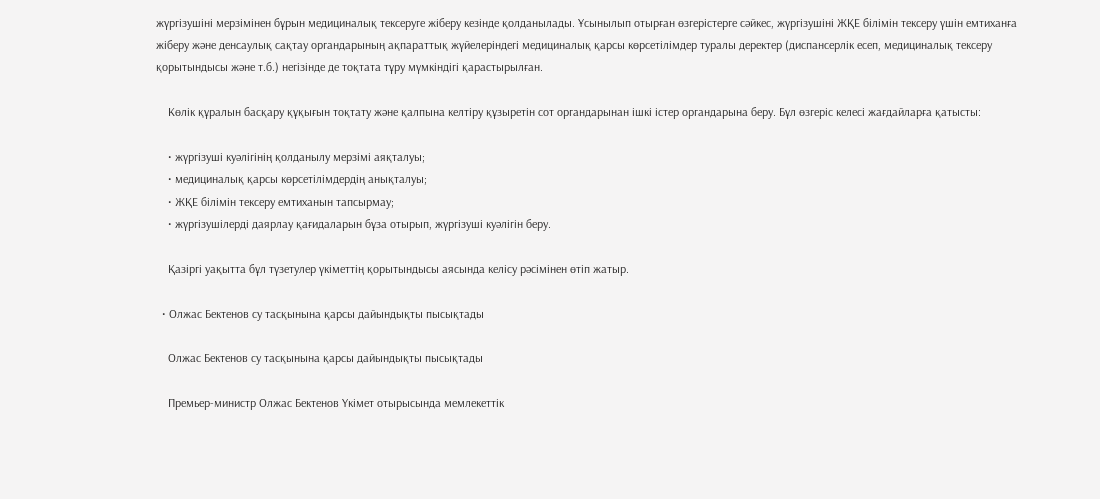жүргізушіні мерзімінен бұрын медициналық тексеруге жіберу кезінде қолданылады. Ұсынылып отырған өзгерістерге сәйкес, жүргізушіні ЖҚЕ білімін тексеру үшін емтиханға жіберу және денсаулық сақтау органдарының ақпараттық жүйелеріндегі медициналық қарсы көрсетілімдер туралы деректер (диспансерлік есеп, медициналық тексеру қорытындысы және т.б.) негізінде де тоқтата тұру мүмкіндігі қарастырылған.

    Көлік құралын басқару құқығын тоқтату және қалпына келтіру құзыретін сот органдарынан ішкі істер органдарына беру. Бұл өзгеріс келесі жағдайларға қатысты:

    • жүргізуші куәлігінің қолданылу мерзімі аяқталуы;
    • медициналық қарсы көрсетілімдердің анықталуы;
    • ЖҚЕ білімін тексеру емтиханын тапсырмау;
    • жүргізушілерді даярлау қағидаларын бұза отырып, жүргізуші куәлігін беру.

    Қазіргі уақытта бұл түзетулер үкіметтің қорытындысы аясында келісу рәсімінен өтіп жатыр.

  • Олжас Бектенов су тасқынына қарсы дайындықты пысықтады

    Олжас Бектенов су тасқынына қарсы дайындықты пысықтады

    Премьер-министр Олжас Бектенов Үкімет отырысында мемлекеттік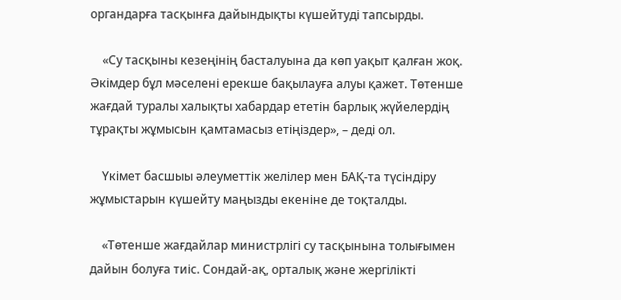органдарға тасқынға дайындықты күшейтуді тапсырды.

    «Су тасқыны кезеңінің басталуына да көп уақыт қалған жоқ. Әкімдер бұл мәселені ерекше бақылауға алуы қажет. Төтенше жағдай туралы халықты хабардар ететін барлық жүйелердің тұрақты жұмысын қамтамасыз етіңіздер», – деді ол.

    Үкімет басшыы әлеуметтік желілер мен БАҚ-та түсіндіру жұмыстарын күшейту маңызды екеніне де тоқталды.

    «Төтенше жағдайлар министрлігі су тасқынына толығымен дайын болуға тиіс. Сондай-ақ, орталық және жергілікті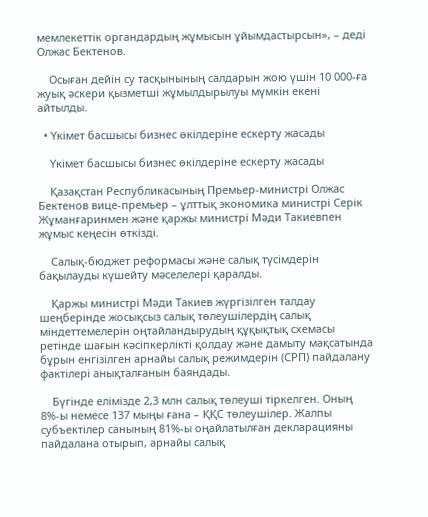мемлекеттік органдардың жұмысын ұйымдастырсын», – деді Олжас Бектенов.

    Осыған дейін су тасқынының салдарын жою үшін 10 000-ға жуық әскери қызметші жұмылдырылуы мүмкін екені айтылды.

  • Үкімет басшысы бизнес өкілдеріне ескерту жасады

    Үкімет басшысы бизнес өкілдеріне ескерту жасады

    Қазақстан Республикасының Премьер-министрі Олжас Бектенов вице-премьер – ұлттық экономика министрі Серік Жұманғаринмен және қаржы министрі Мәди Такиевпен жұмыс кеңесін өткізді.

    Салық-бюджет реформасы және салық түсімдерін бақылауды күшейту мәселелері қаралды.

    Қаржы министрі Мәди Такиев жүргізілген талдау шеңберінде жосықсыз салық төлеушілердің салық міндеттемелерін оңтайландырудың құқықтық схемасы ретінде шағын кәсіпкерлікті қолдау және дамыту мақсатында бұрын енгізілген арнайы салық режимдерін (СРП) пайдалану фактілері анықталғанын баяндады.

    Бүгінде елімізде 2,3 млн салық төлеуші тіркелген. Оның 8%-ы немесе 137 мыңы ғана – ҚҚС төлеушілер. Жалпы субъектілер санының 81%-ы оңайлатылған декларацияны пайдалана отырып, арнайы салық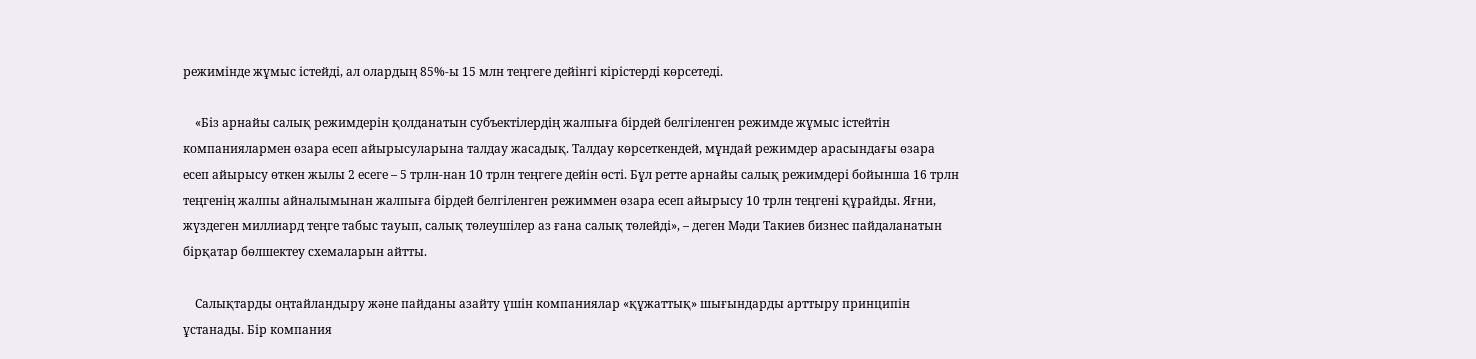режимінде жұмыс істейді, ал олардың 85%-ы 15 млн теңгеге дейінгі кірістерді көрсетеді.

    «Біз арнайы салық режимдерін қолданатын субъектілердің жалпыға бірдей белгіленген режимде жұмыс істейтін компаниялармен өзара есеп айырысуларына талдау жасадық. Талдау көрсеткендей, мұндай режимдер арасындағы өзара есеп айырысу өткен жылы 2 есеге – 5 трлн-нан 10 трлн теңгеге дейін өсті. Бұл ретте арнайы салық режимдері бойынша 16 трлн теңгенің жалпы айналымынан жалпыға бірдей белгіленген режиммен өзара есеп айырысу 10 трлн теңгені құрайды. Яғни, жүздеген миллиард теңге табыс тауып, салық төлеушілер аз ғана салық төлейді», – деген Мәди Такиев бизнес пайдаланатын бірқатар бөлшектеу схемаларын айтты.

    Салықтарды оңтайландыру және пайданы азайту үшін компаниялар «құжаттық» шығындарды арттыру принципін ұстанады. Бір компания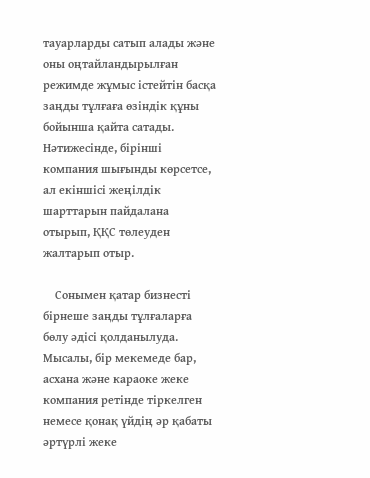тауарларды сатып алады және оны оңтайландырылған режимде жұмыс істейтін басқа заңды тұлғаға өзіндік құны бойынша қайта сатады. Нәтижесінде, бірінші компания шығынды көрсетсе, ал екіншісі жеңілдік шарттарын пайдалана отырып, ҚҚС төлеуден жалтарып отыр.

    Сонымен қатар бизнесті бірнеше заңды тұлғаларға бөлу әдісі қолданылуда. Мысалы, бір мекемеде бар, асхана және караоке жеке компания ретінде тіркелген немесе қонақ үйдің әр қабаты әртүрлі жеке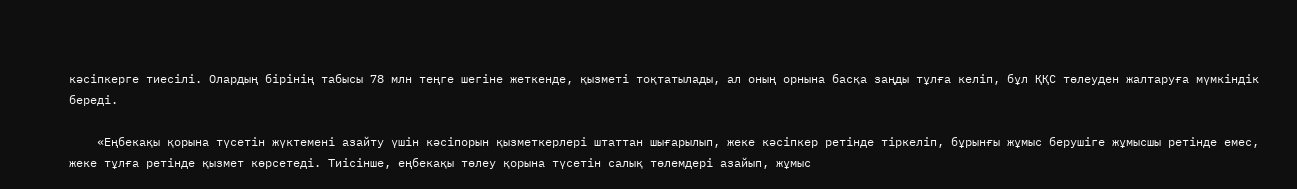кәсіпкерге тиесілі. Олардың бірінің табысы 78 млн теңге шегіне жеткенде, қызметі тоқтатылады, ал оның орнына басқа заңды тұлға келіп, бұл ҚҚС төлеуден жалтаруға мүмкіндік береді.

    «Еңбекақы қорына түсетін жүктемені азайту үшін кәсіпорын қызметкерлері штаттан шығарылып, жеке кәсіпкер ретінде тіркеліп, бұрынғы жұмыс берушіге жұмысшы ретінде емес, жеке тұлға ретінде қызмет көрсетеді. Тиісінше, еңбекақы төлеу қорына түсетін салық төлемдері азайып, жұмыс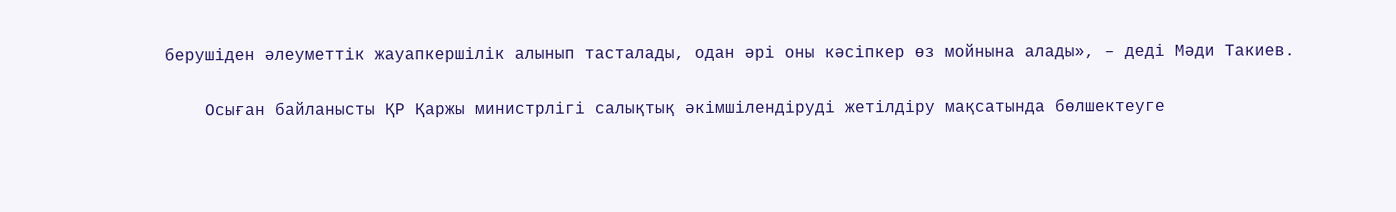берушіден әлеуметтік жауапкершілік алынып тасталады, одан әрі оны кәсіпкер өз мойнына алады», – деді Мәди Такиев.

    Осыған байланысты ҚР Қаржы министрлігі салықтық әкімшілендіруді жетілдіру мақсатында бөлшектеуге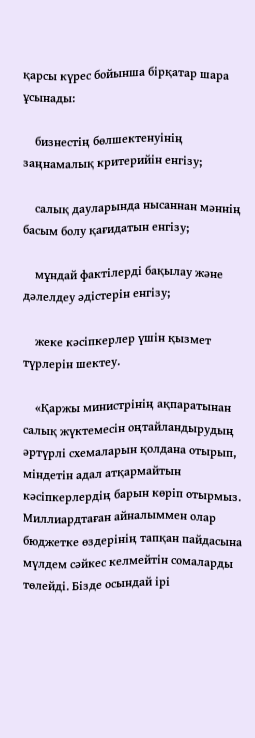қарсы күрес бойынша бірқатар шара ұсынады:

    бизнестің бөлшектенуінің заңнамалық критерийін енгізу;

    салық дауларында нысаннан мәннің басым болу қағидатын енгізу;

    мұндай фактілерді бақылау және дәлелдеу әдістерін енгізу;

    жеке кәсіпкерлер үшін қызмет түрлерін шектеу.

    «Қаржы министрінің ақпаратынан салық жүктемесін оңтайландырудың әртүрлі схемаларын қолдана отырып, міндетін адал атқармайтын кәсіпкерлердің барын көріп отырмыз. Миллиардтаған айналыммен олар бюджетке өздерінің тапқан пайдасына мүлдем сәйкес келмейтін сомаларды төлейді. Бізде осындай ірі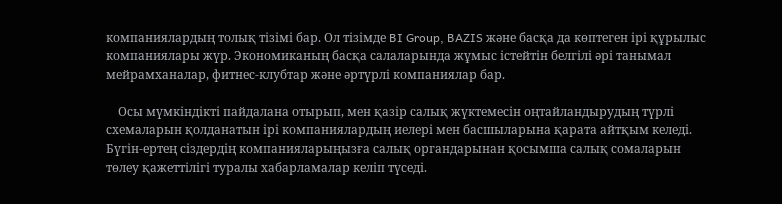компаниялардың толық тізімі бар. Ол тізімде BI Group, BAZIS және басқа да көптеген ірі құрылыс компаниялары жүр. Экономиканың басқа салаларында жұмыс істейтін белгілі әрі танымал мейрамханалар, фитнес-клубтар және әртүрлі компаниялар бар.

    Осы мүмкіндікті пайдалана отырып, мен қазір салық жүктемесін оңтайландырудың түрлі схемаларын қолданатын ірі компаниялардың иелері мен басшыларына қарата айтқым келеді. Бүгін-ертең сіздердің компанияларыңызға салық органдарынан қосымша салық сомаларын төлеу қажеттілігі туралы хабарламалар келіп түседі.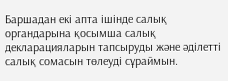Баршадан екі апта ішінде салық органдарына қосымша салық декларацияларын тапсыруды және әділетті салық сомасын төлеуді сұраймын.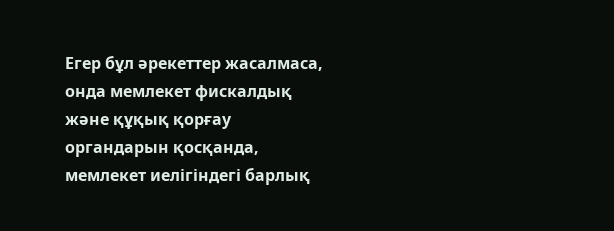Егер бұл әрекеттер жасалмаса, онда мемлекет фискалдық және құқық қорғау органдарын қосқанда, мемлекет иелігіндегі барлық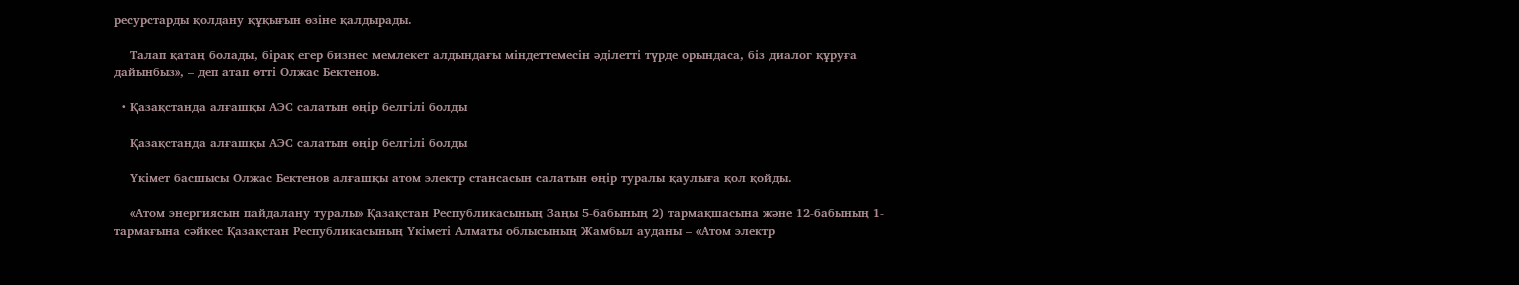ресурстарды қолдану құқығын өзіне қалдырады.

    Талап қатаң болады, бірақ егер бизнес мемлекет алдындағы міндеттемесін әділетті түрде орындаса, біз диалог құруға дайынбыз», – деп атап өтті Олжас Бектенов.

  • Қазақстанда алғашқы АЭС салатын өңір белгілі болды

    Қазақстанда алғашқы АЭС салатын өңір белгілі болды

    Үкімет басшысы Олжас Бектенов алғашқы атом электр стансасын салатын өңір туралы қаулыға қол қойды.

    «Атом энергиясын пайдалану туралы» Қазақстан Республикасының Заңы 5-бабының 2) тармақшасына және 12-бабының 1-тармағына сәйкес Қазақстан Республикасының Үкіметі Алматы облысының Жамбыл ауданы – «Атом электр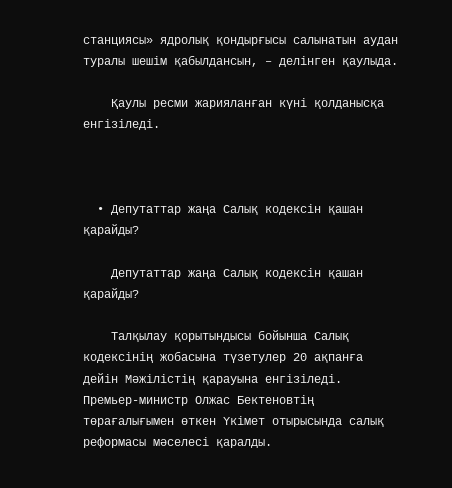станциясы» ядролық қондырғысы салынатын аудан туралы шешім қабылдансын, – делінген қаулыда.

    Қаулы ресми жарияланған күні қолданысқа енгізіледі.



  • Депутаттар жаңа Салық кодексін қашан қарайды?

    Депутаттар жаңа Салық кодексін қашан қарайды?

    Талқылау қорытындысы бойынша Салық кодексінің жобасына түзетулер 20 ақпанға дейін Мәжілістің қарауына енгізіледі. Премьер-министр Олжас Бектеновтің төрағалығымен өткен Үкімет отырысында салық реформасы мәселесі қаралды.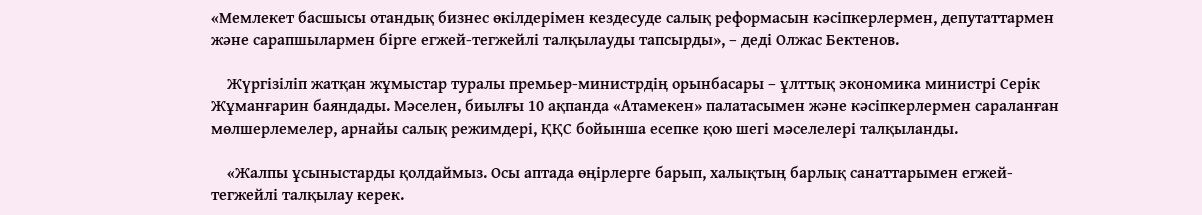«Мемлекет басшысы отандық бизнес өкілдерімен кездесуде салық реформасын кәсіпкерлермен, депутаттармен және сарапшылармен бірге егжей-тегжейлі талқылауды тапсырды», – деді Олжас Бектенов.

    Жүргізіліп жатқан жұмыстар туралы премьер-министрдің орынбасары – ұлттық экономика министрі Серік Жұманғарин баяндады. Мәселен, биылғы 10 ақпанда «Атамекен» палатасымен және кәсіпкерлермен сараланған мөлшерлемелер, арнайы салық режимдері, ҚҚС бойынша есепке қою шегі мәселелері талқыланды.

    «Жалпы ұсыныстарды қолдаймыз. Осы аптада өңірлерге барып, халықтың барлық санаттарымен егжей-тегжейлі талқылау керек.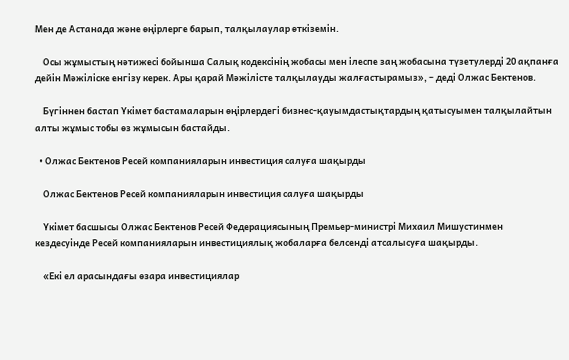Мен де Астанада және өңірлерге барып, талқылаулар өткіземін.

    Осы жұмыстың нәтижесі бойынша Салық кодексінің жобасы мен ілеспе заң жобасына түзетулерді 20 ақпанға дейін Мәжіліске енгізу керек. Ары қарай Мәжілісте талқылауды жалғастырамыз», – деді Олжас Бектенов.

    Бүгіннен бастап Үкімет бастамаларын өңірлердегі бизнес-қауымдастықтардың қатысуымен талқылайтын алты жұмыс тобы өз жұмысын бастайды.

  • Олжас Бектенов Ресей компанияларын инвестиция салуға шақырды

    Олжас Бектенов Ресей компанияларын инвестиция салуға шақырды

    Үкімет басшысы Олжас Бектенов Ресей Федерациясының Премьер-министрі Михаил Мишустинмен кездесуінде Ресей компанияларын инвестициялық жобаларға белсенді атсалысуға шақырды.

    «Екі ел арасындағы өзара инвестициялар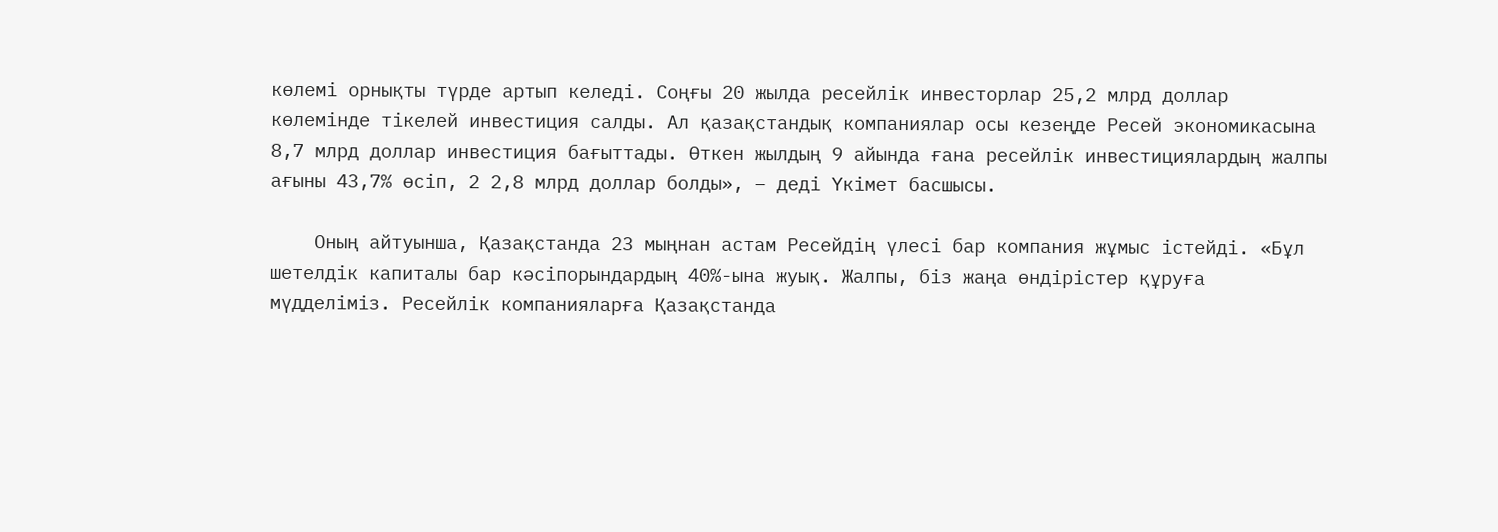көлемі орнықты түрде артып келеді. Соңғы 20 жылда ресейлік инвесторлар 25,2 млрд доллар көлемінде тікелей инвестиция салды. Ал қазақстандық компаниялар осы кезеңде Ресей экономикасына 8,7 млрд доллар инвестиция бағыттады. Өткен жылдың 9 айында ғана ресейлік инвестициялардың жалпы ағыны 43,7% өсіп, 2 2,8 млрд доллар болды», – деді Үкімет басшысы.

    Оның айтуынша, Қазақстанда 23 мыңнан астам Ресейдің үлесі бар компания жұмыс істейді. «Бұл шетелдік капиталы бар кәсіпорындардың 40%-ына жуық. Жалпы, біз жаңа өндірістер құруға мүдделіміз. Ресейлік компанияларға Қазақстанда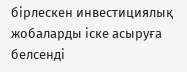бірлескен инвестициялық жобаларды іске асыруға белсенді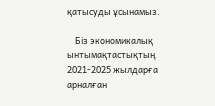қатысуды ұсынамыз.

    Біз экономикалық ынтымақтастықтың 2021-2025 жылдарға арналған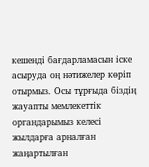кешенді бағдарламасын іске асыруда оң нәтижелер көріп отырмыз. Осы тұрғыда біздің жауапты мемлекеттік органдарымыз келесі жылдарға арналған жаңартылған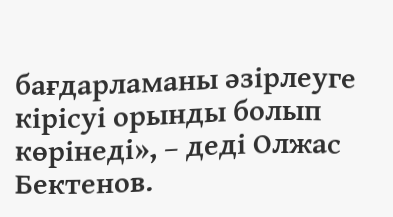бағдарламаны әзірлеуге кірісуі орынды болып көрінеді», – деді Олжас Бектенов.